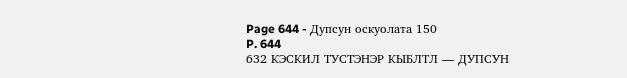Page 644 - Дупсун оскуолата 150
P. 644
632 КЭСКИЛ ТУСТЭНЭР КЫБЛТЛ — ДУПСУН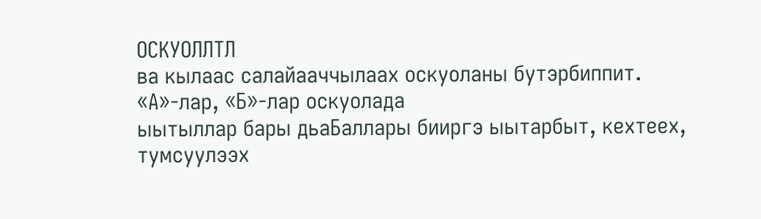ОСКУОЛЛТЛ
ва кылаас салайааччылаах оскуоланы бутэрбиппит. «А»-лар, «Б»-лар оскуолада
ыытыллар бары дьаБаллары бииргэ ыытарбыт, кехтеех, тумсуулээх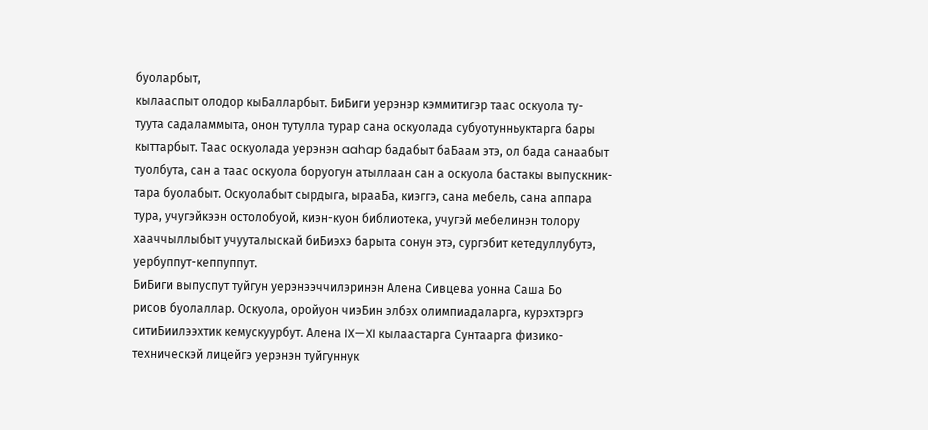буоларбыт,
кылааспыт олодор кыБалларбыт. БиБиги уерэнэр кэммитигэр таас оскуола ту-
туута садаламмыта, онон тутулла турар сана оскуолада субуотунньуктарга бары
кыттарбыт. Таас оскуолада уерэнэн aahap бадабыт баБаам этэ, ол бада санаабыт
туолбута, сан а таас оскуола боруогун атыллаан сан а оскуола бастакы выпускник-
тара буолабыт. Оскуолабыт сырдыга, ырааБа, киэггэ, сана мебель, сана аппара
тура, учугэйкээн остолобуой, киэн-куон библиотека, учугэй мебелинэн толору
хааччыллыбыт учууталыскай биБиэхэ барыта сонун этэ, сургэбит кетедуллубутэ,
уербуппут-кеппуппут.
БиБиги выпуспут туйгун уерэнээччилэринэн Алена Сивцева уонна Саша Бо
рисов буолаллар. Оскуола, оройуон чиэБин элбэх олимпиадаларга, курэхтэргэ
ситиБиилээхтик кемускуурбут. Алена IX—XI кылаастарга Сунтаарга физико-
техническэй лицейгэ уерэнэн туйгуннук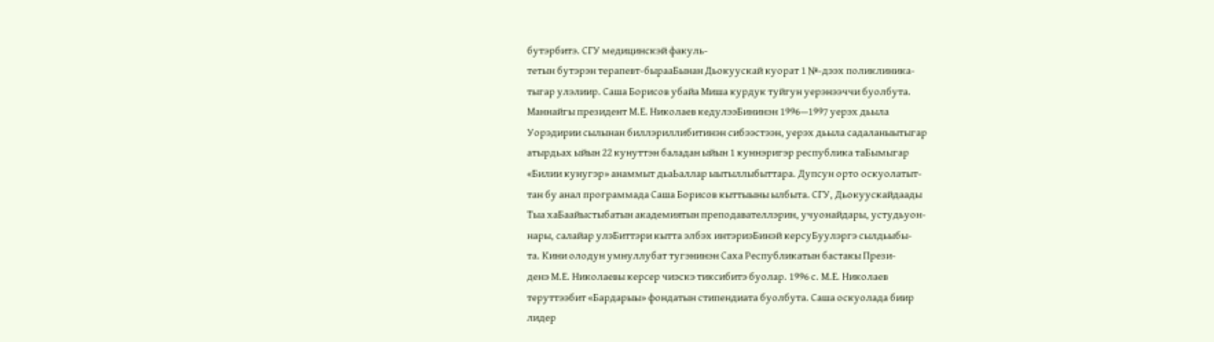бутэрбитэ. СГУ медицинскэй факуль-
тетын бутэрэн терапевт-бырааБынан Дьокуускай куорат 1 №-дээх поликлиника-
тыгар улэлиир. Саша Борисов убайа Миша курдук туйгун уерэнээччи буолбута.
Маннайгы президент М.Е. Николаев кедулээБининэн 1996—1997 уерэх дьыла
Уорэдирии сылынан биллэриллибитинэн сибээстээн, уерэх дьыла садаланыытыгар
атырдьах ыйын 22 кунуттэн баладан ыйын 1 куннэригэр республика таБымыгар
«Билии кунугэр» анаммыт дьаЬаллар ыытыллыбыттара. Дупсун орто оскуолатыт-
тан бу анал программада Саша Борисов кыттыыны ылбыта. СГУ, Дьокуускайдаады
Тыа хаБаайыстыбатын академиятын преподавателлэрин, учуонайдары, устудьуон-
нары, салайар улэБиттэри кытта элбэх интэриэБинэй керсуБуулэргэ сылдьыбы-
та. Кини олодун умнуллубат тугэнинэн Саха Республикатын бастакы Прези-
денэ М.Е. Николаевы керсер чиэскэ тиксибитэ буолар. 1996 с. М.Е. Николаев
теруттээбит «Бардарыы» фондатын стипендиата буолбута. Саша оскуолада биир
лидер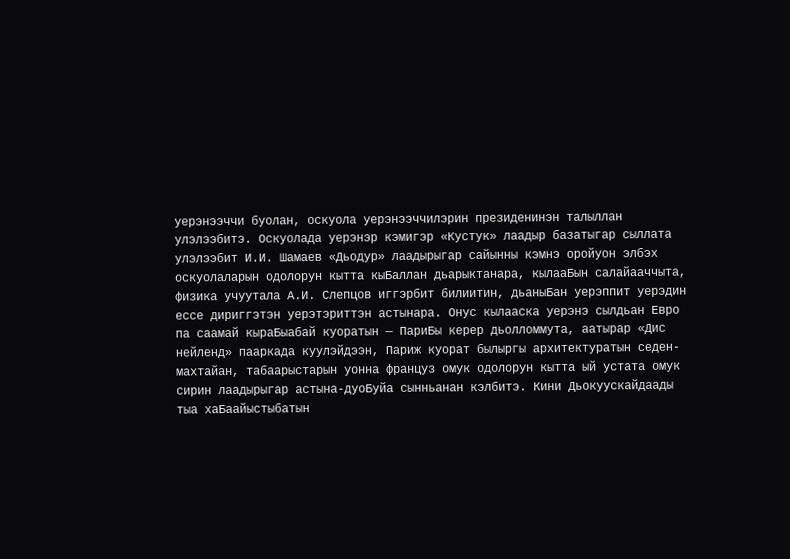уерэнээччи буолан, оскуола уерэнээччилэрин президенинэн талыллан
улэлээбитэ. Оскуолада уерэнэр кэмигэр «Кустук» лаадыр базатыгар сыллата
улэлээбит И.И. Шамаев «Дьодур» лаадырыгар сайынны кэмнэ оройуон элбэх
оскуолаларын одолорун кытта кыБаллан дьарыктанара, кылааБын салайааччыта,
физика учуутала А.И. Слепцов иггэрбит билиитин, дьаныБан уерэппит уерэдин
ессе дириггэтэн уерэтэриттэн астынара. Онус кылааска уерэнэ сылдьан Евро
па саамай кыраБыабай куоратын — ПариБы керер дьолломмута, аатырар «Дис
нейленд» пааркада куулэйдээн, Париж куорат былыргы архитектуратын седен-
махтайан, табаарыстарын уонна француз омук одолорун кытта ый устата омук
сирин лаадырыгар астына-дуоБуйа сынньанан кэлбитэ. Кини Дьокуускайдаады
тыа хаБаайыстыбатын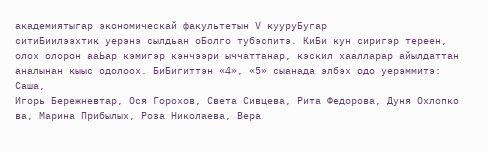академиятыгар экономическай факультетын V кууруБугар
ситиБиилээхтик уерэнэ сылдьан оБолго тубэспитэ. КиБи кун сиригэр тереен,
олох олорон ааЬар кэмигэр кэнчээри ыччаттанар, кэскил хаалларар айылдаттан
аналынан кыыс одолоох. БиБигиттэн «4», «5» сыанада элбэх одо уерэммитэ: Саша,
Игорь Бережневтар, Ося Горохов, Света Сивцева, Рита Федорова, Дуня Охлопко
ва, Марина Прибылых, Роза Николаева, Вера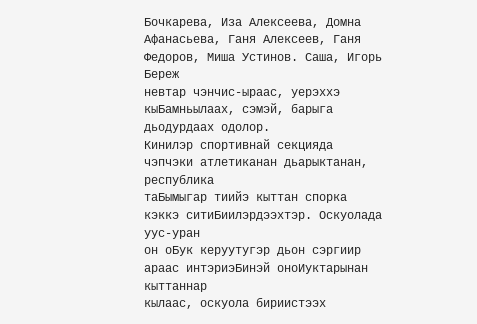Бочкарева, Иза Алексеева, Домна
Афанасьева, Ганя Алексеев, Ганя Федоров, Миша Устинов. Саша, Игорь Береж
невтар чэнчис-ыраас, уерэххэ кыБамньылаах, сэмэй, барыга дьодурдаах одолор.
Кинилэр спортивнай секцияда чэпчэки атлетиканан дьарыктанан, республика
таБымыгар тиийэ кыттан спорка кэккэ ситиБиилэрдээхтэр. Оскуолада уус-уран
он оБук керуутугэр дьон сэргиир араас интэриэБинэй оноИуктарынан кыттаннар
кылаас, оскуола бириистээх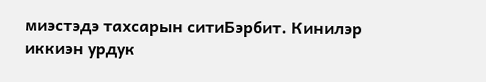миэстэдэ тахсарын ситиБэрбит. Кинилэр иккиэн урдук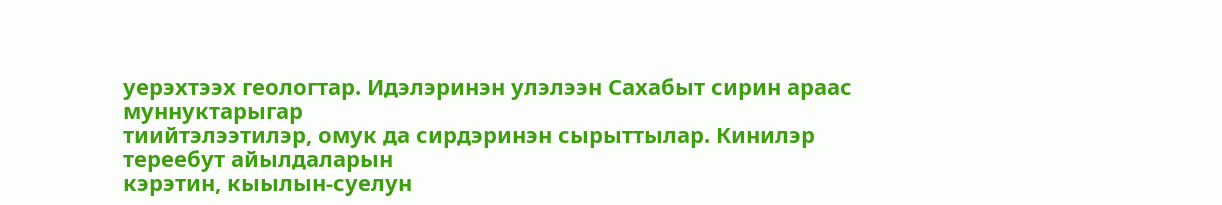уерэхтээх геологтар. Идэлэринэн улэлээн Сахабыт сирин араас муннуктарыгар
тиийтэлээтилэр, омук да сирдэринэн сырыттылар. Кинилэр тереебут айылдаларын
кэрэтин, кыылын-суелун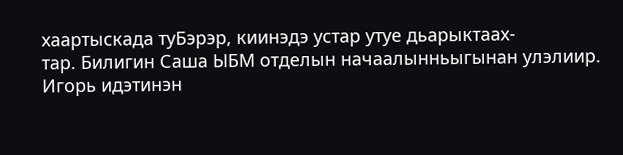хаартыскада туБэрэр, киинэдэ устар утуе дьарыктаах-
тар. Билигин Саша ЫБМ отделын начаалынньыгынан улэлиир. Игорь идэтинэн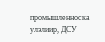промышленноска улэлиир, ДСУ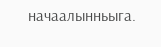начаалынньыга.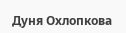Дуня Охлопкова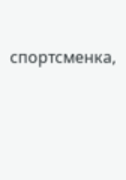спортсменка,